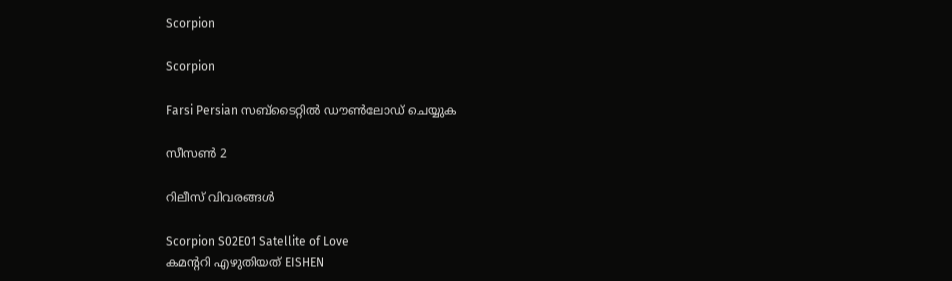Scorpion

Scorpion

Farsi Persian സബ്ടൈറ്റിൽ ഡൗൺലോഡ് ചെയ്യുക

സീസൺ 2

റിലീസ് വിവരങ്ങൾ

Scorpion S02E01 Satellite of Love
കമന്ററി എഴുതിയത് EISHEN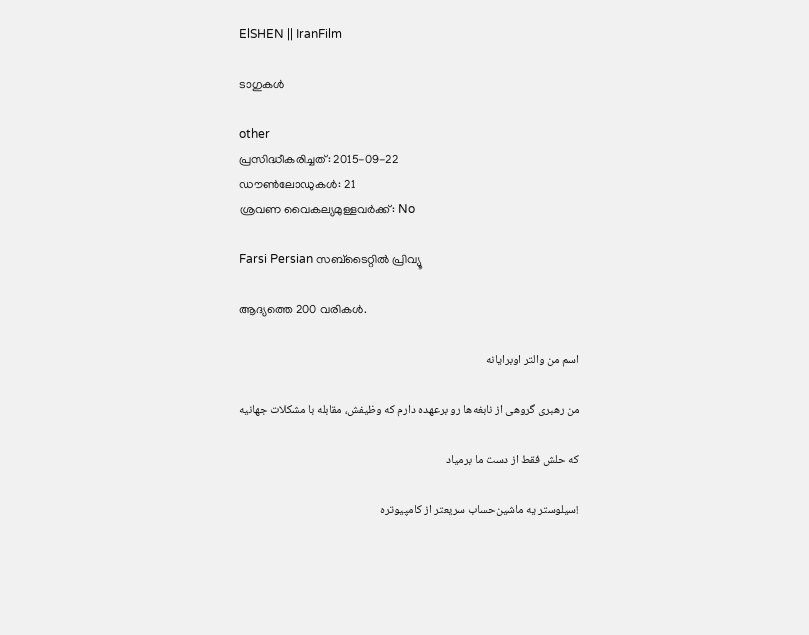ElSHEN || IranFilm

ടാഗുകൾ

other
പ്രസിദ്ധീകരിച്ചത്: 2015-09-22
ഡൗൺലോഡുകൾ: 21
ശ്രവണ വൈകല്യമുള്ളവർക്ക്: No

Farsi Persian സബ്ടൈറ്റിൽ പ്രിവ്യൂ

ആദ്യത്തെ 200 വരികൾ.

اسم من والتر اوبرایانه

من رهبری گروهی از نابغه‌ها رو برعهده دارم که وظیفش، مقابله با مشکلات جهانیه

که حلش فقط از دست ما برمیاد

!سیلوستر یه ماشین‌حساب سریعتر از کامپیوتره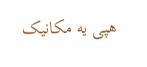هپی یه مکانیک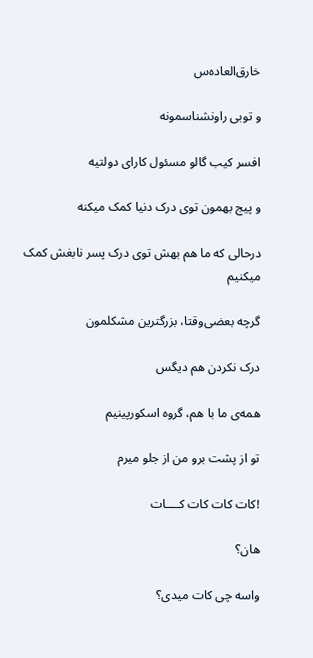خارق‌العاده‌س

و توبی راونشناسمونه

افسر کیب گالو مسئول کارای دولتیه

و پیج بهمون توی درک دنیا کمک میکنه

درحالی که ما هم بهش توی درک پسر نابغش کمک میکنیم

گرچه بعضی‌وقتا، بزرگترین مشکلمون

درک نکردن هم دیگس

همه‌ی ما با هم، گروه اسکورپینیم

تو از پشت برو من از جلو میرم

!کات کات کات کــــات

هان؟

واسه چی کات میدی؟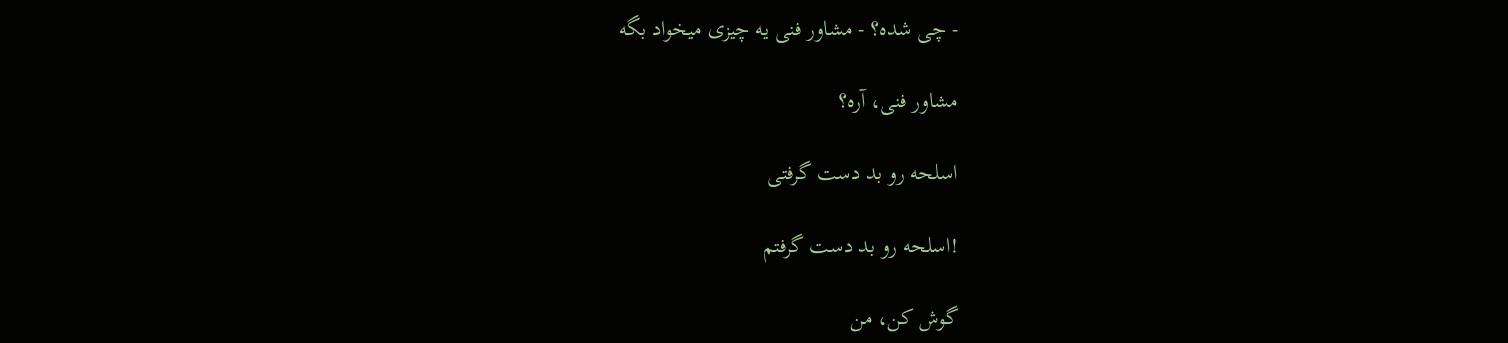- چی شده؟ - مشاور فنی یه چیزی میخواد بگه

مشاور فنی، آره؟

اسلحه رو بد دست گرفتی

!اسلحه رو بد دست گرفتم

گوش کن، من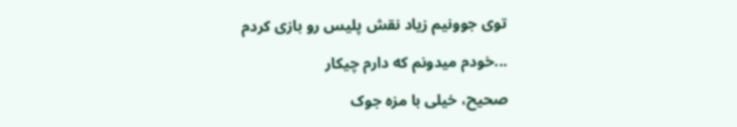توی جوونیم زیاد نقش پلیس رو بازی کردم

...خودم میدونم که دارم چیکار

صحیح، خیلی با مزه جوک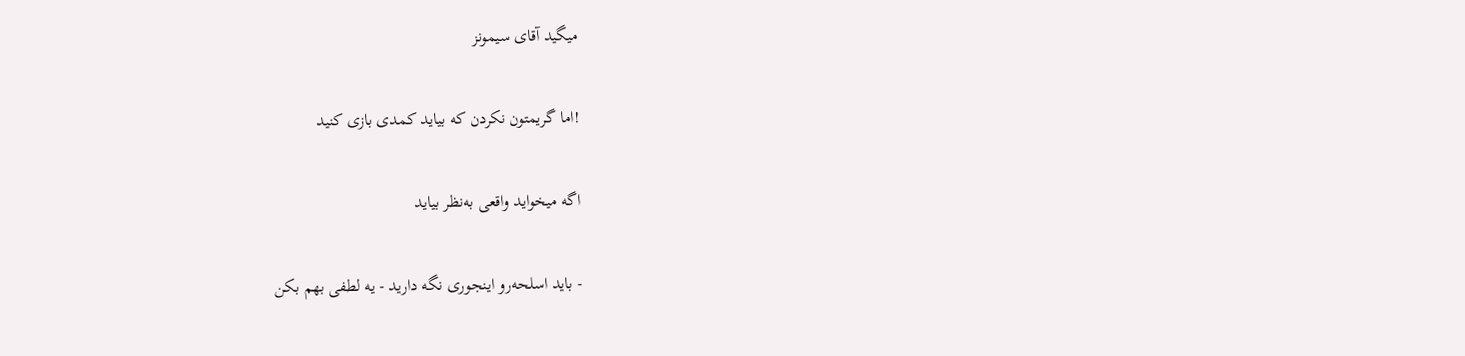میگید آقای سیمونز

!اما گریمتون نکردن که بیاید کمدی بازی کنید

اگه میخواید واقعی به‌نظر بیاید

- باید اسلحه‌رو اینجوری نگه دارید - یه لطفی بهم بکن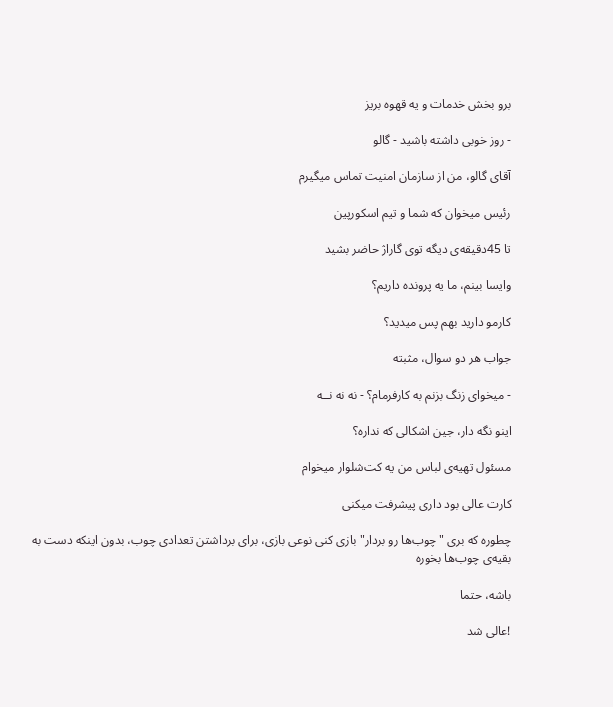برو بخش خدمات و یه قهوه بریز

- روز خوبی داشته باشید - گالو

آقای گالو، من از سازمان امنیت تماس میگیرم

رئیس میخوان که شما و تیم اسکورپین

تا 45دقیقه‌ی دیگه توی گاراژ حاضر بشید

وایسا بینم، ما یه پرونده داریم؟

کارمو دارید بهم پس میدید؟

جواب هر دو سوال، مثبته

- میخوای زنگ بزنم به کارفرمام؟ - نه نه نــه

اینو نگه دار، جین اشکالی که نداره؟

مسئول تهیه‌ی لباس من یه کت‌شلوار میخوام

کارت عالی بود داری پیشرفت میکنی

چطوره که بری "چوب‌ها رو بردار" بازی کنی نوعی بازی، برای برداشتن تعدادی چوب، بدون اینکه دست به بقیه‌ی چوب‌ها بخوره

باشه، حتما

!عالی شد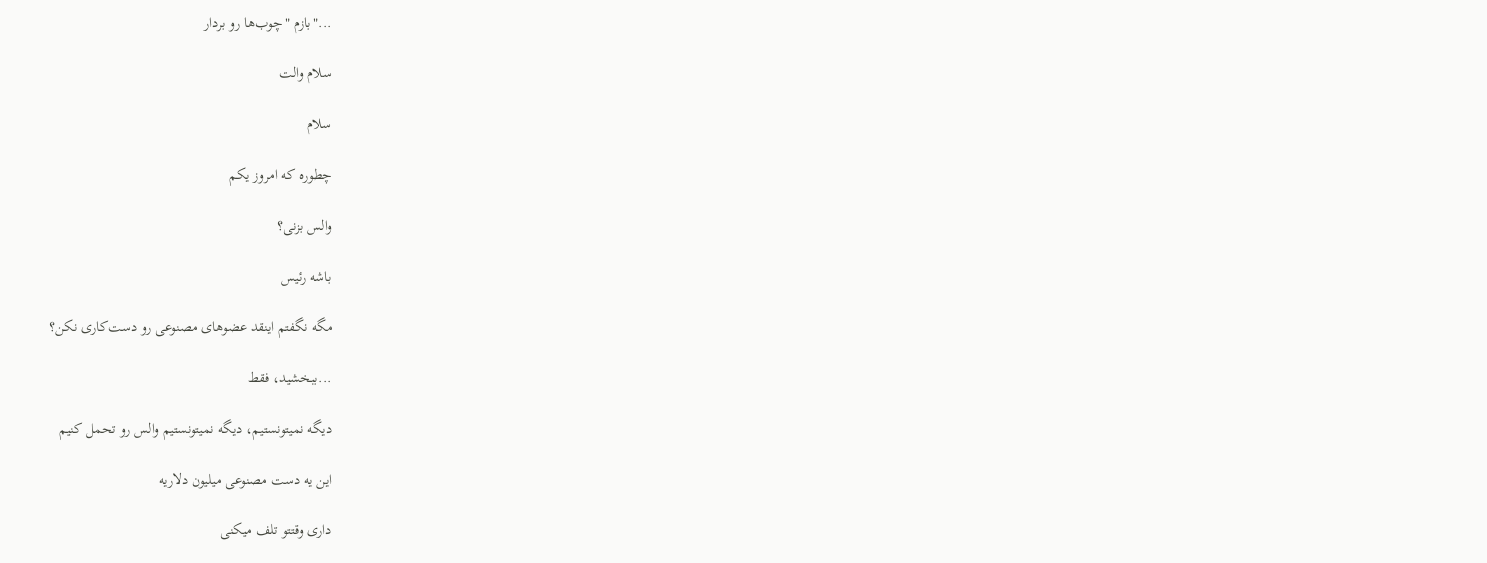..."بازم "چوب‌ها رو بردار

سلام والت

سلام

چطوره که امروز یکم

والس بزنی؟

باشه رئیس

مگه نگفتم اینقد عضو‌های مصنوعی رو دست‌کاری نکن؟

...ببخشید، فقط

دیگه نمیتونستیم، دیگه نمیتونستیم والس رو تحمل کنیم

این یه دست مصنوعی میلیون دلاریه

داری وقتتو تلف میکنی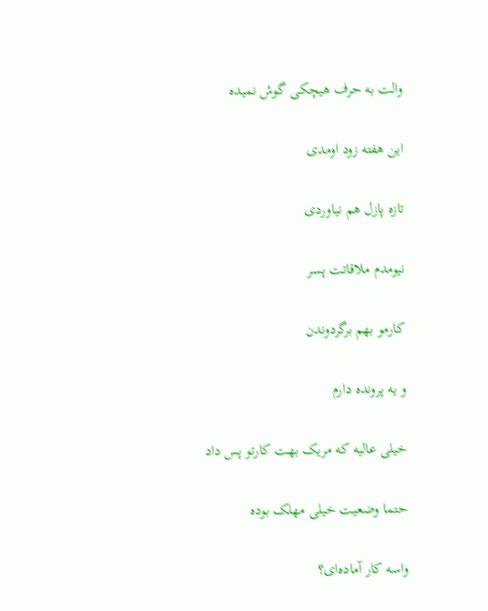والت به حرف هیچکی گوش نمیده

این هفته زود اومدی

تازه پازل هم نیاوردی

نیومدم ملاقاتت پسر

کارمو بهم برگردوندن

و یه پرونده دارم

خیلی عالیه که مریک بهت کارتو پس داد

حتما وضعیت خیلی مهلک بوده

واسه کار آماده‌ای؟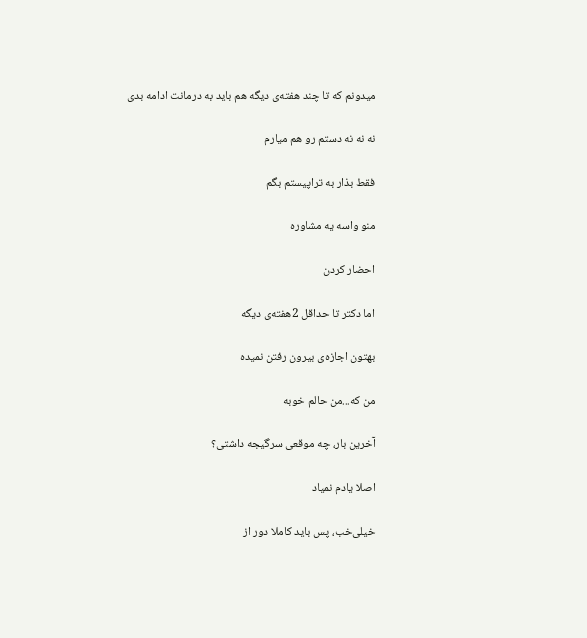میدونم که تا چند هفته‌ی دیگه هم باید به درمانت ادامه بدی

نه نه نه دستم رو هم میارم

فقط بذار به تراپیستم بگم

منو واسه یه مشاوره

احضار کردن

اما دکتر تا حداقل 2هفته‌ی دیگه

بهتون اجازه‌ی بیرون رفتن نمیده

من که...من حالم خوبه

آخرین بار، چه موقعی سرگیجه داشتی؟

اصلا یادم نمیاد

خیلی‌خب، پس باید کاملا دور از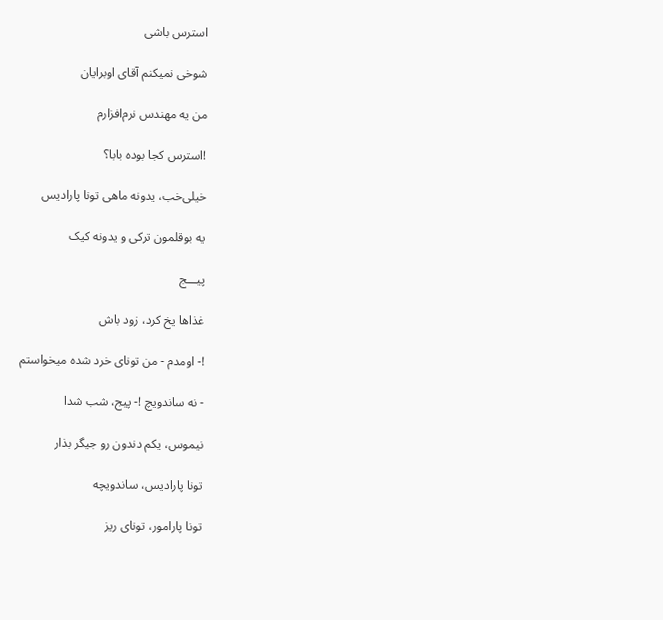استرس باشی

شوخی نمیکنم آقای اوبرایان

من یه مهندس نرم‌افزارم

!استرس کجا بوده بابا؟

خیلی‌خب، یدونه ماهی تونا پارادیس

یه بوقلمون ترکی و یدونه کیک

پیـــج

غذاها یخ کرد، زود باش

!- اومدم - من تونای خرد شده میخواستم

- نه ساندویچ !- پیج، شب شدا

نیموس، یکم دندون رو جیگر بذار

تونا پارادیس، ساندویچه

تونا پارامور، تونای ریز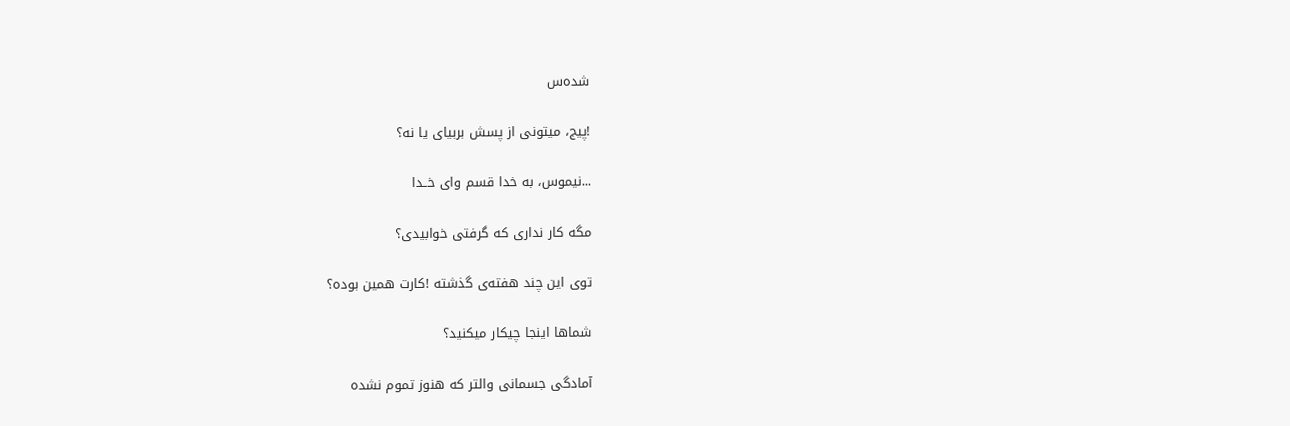شده‌س

!پیج، میتونی از پسش بربیای یا نه؟

...نیموس، به خدا قسم وای خــدا

مگه کار نداری که گرفتی خوابیدی؟

توی این چند هفته‌ی گذشته !کارت همین بوده؟

شماها اینجا چیکار میکنید؟

آمادگی جسمانی والتر که هنوز تموم نشده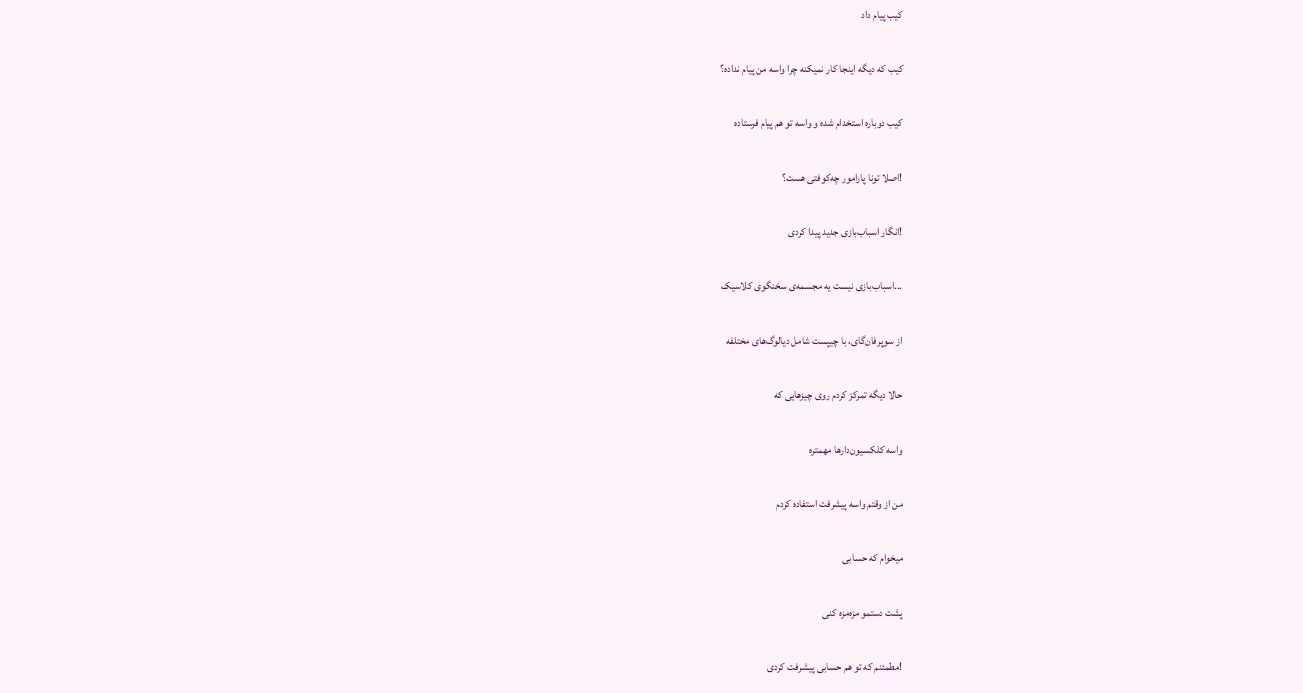کیب پیام داد

کیب که دیگه اینجا کار نمیکنه چرا واسه من پیام نداده؟

کیب دوباره استخدام شده و واسه تو هم پیام فرستاده

!اصلا تونا پارامور چه‌کوفتی هست؟

!انگار اسباب‌بازی جدید پیدا کردی

...اسباب‌بازی نیست یه مجسمه‌ی سخنگوی کلاسیک

از سوپرفان‌گای، با چیپست شامل دیالوگ‌های مختلفه

حالا دیگه تمرکز کردم روی چیزهایی که

واسه کلکسیون‌دارها مهمتره

من از وقتم واسه پیشرفت استفاده کردم

میخوام که حسابی

پشت دستمو مزه‌مزه کنی

!مطمئنم که تو هم حسابی پیشرفت کردی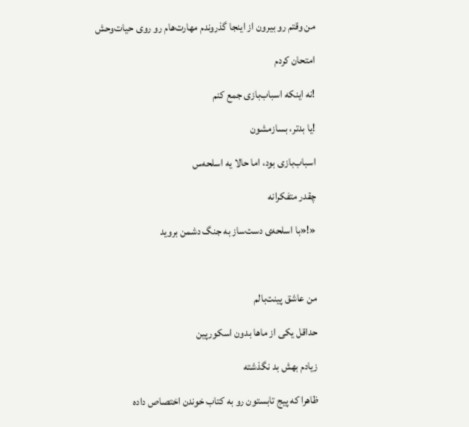من وقتم رو بیرون از اینجا گذروندم مهارت‌هام رو روی حیات‌وحش

امتحان کردم

!نه اینکه اسباب‌بازی جمع کنم

!یا بدتر، بسازمشون

اسباب‌بازی بود، اما حالا یه اسلحه‌س

چقدر متفکرانه

«!«با اسلحه‌ی دست‌ساز به جنگ دشمن بروید



من عاشق پینت‌بالم

حداقل یکی از ماها بدون اسکورپین

زیادم بهش بد نگذشته

ظاهرا که پیج تابستون رو به کتاب خوندن اختصاص داده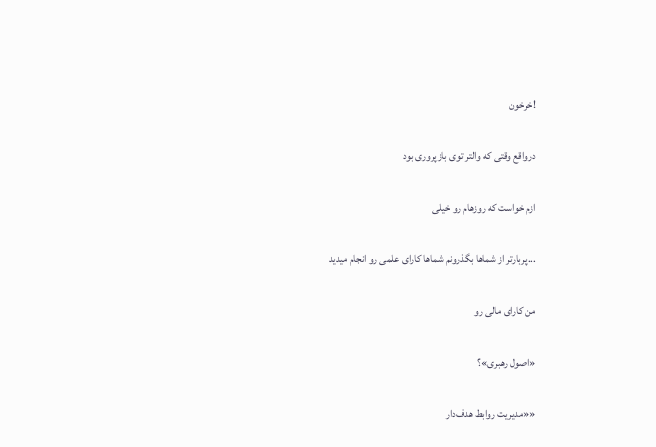!خرخون

درواقع وقتی که والتر توی بازپروری بود

ازم خواست که روزهام رو خیلی

...پربارتر از شماها بگذرونم شماها کارای علمی رو انجام میدید

من کارای مالی رو

«اصول رهبری»؟

««مدیریت روابط هدف‌دار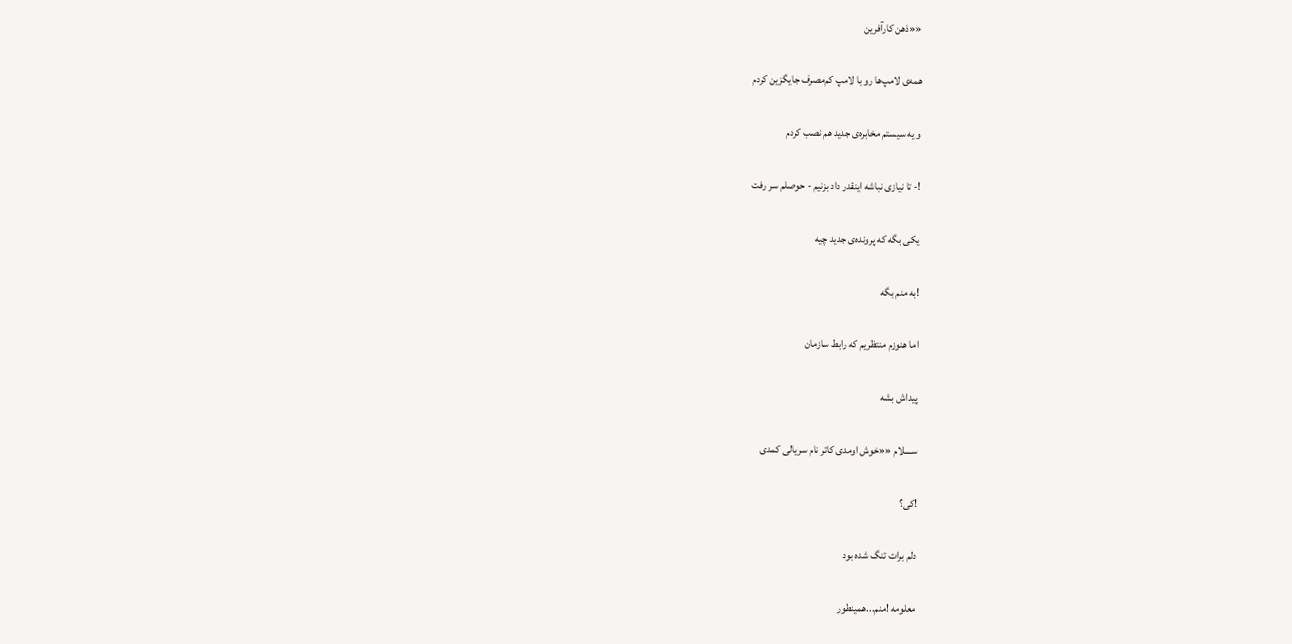««ذهن کارآفرین

همه‌ی لامپ‌ها رو با لامپ کم‌مصرف جایگزین کردم

و یه سیستم مخابره‌ی جدید هم نصب کردم

!- تا نیازی نباشه اینقدر داد بزنیم - حوصلم سر رفت

یکی بگه که پرونده‌ی جدید چیه

!به منم بگه

اما هنوزم منتظریم که رابط سازمان

پیداش بشه

ســــلام ««خوش اومدی کاتر نام سریالی کمدی

!کی؟

دلم برات تنگ شده بود

معلومه !منم...همینطور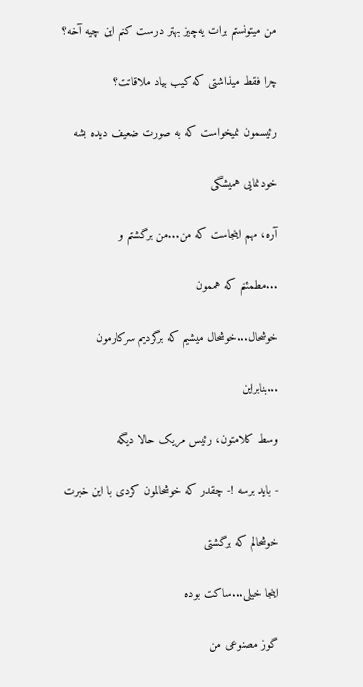من میتونستم برات یه‌چیز بهتر درست کنم این چیه آخه؟

چرا فقط میذاشتی که کیب بیاد ملاقاتت؟

رئیسمون نمیخواست که به صورت ضعیف دیده بشه

خودنمایی همیشگی

آره، مهم اینجاست که من...من برگشتم و

...مطمئنم که هممون

خوشحال...خوشحال میشیم که برگردیم سرکارمون

...بنابراین

وسط کلامتون، رئیس مریک حالا دیگه

- باید برسه !- چقدر که خوشحالمون کردی با این خبرت

خوشحالم که برگشتی

اینجا خیلی...ساکت بوده

گوز مصنوعی من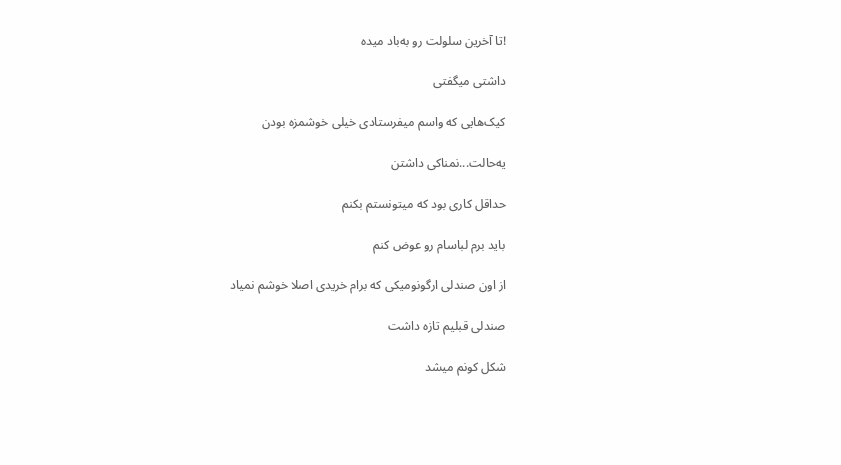!تا آخرین سلولت رو به‌باد میده

داشتی میگفتی

کیک‌هایی که واسم میفرستادی خیلی خوشمزه بودن

یه‌حالت...نمناکی داشتن

حداقل کاری بود که میتونستم بکنم

باید برم لباسام رو عوض کنم

از اون صندلی ارگونومیکی که برام خریدی اصلا خوشم نمیاد

صندلی قبلیم تازه داشت

شکل کونم میشد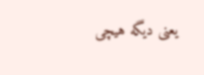یعنی دیگه هیچی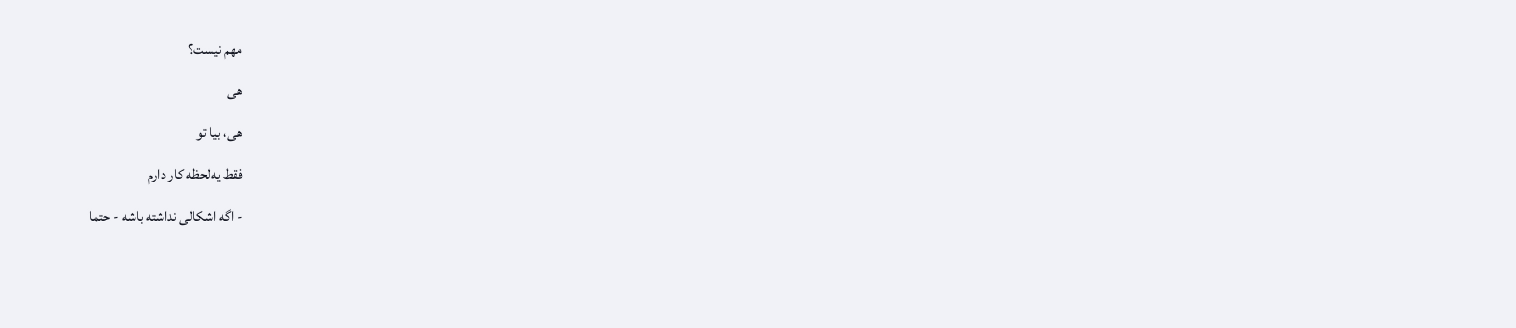مهم نیست؟

هی

هی، بیا تو

فقط یه‌لحظه کار دارم

- اگه اشکالی نداشته باشه - حتما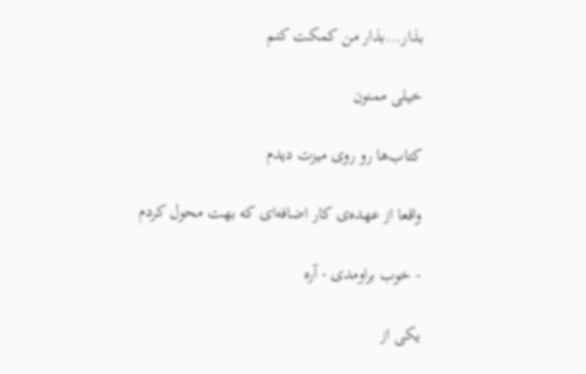بذار...بذار من کمکت کنم

خیلی ممنون

کتاب‌ها رو روی میزت دیدم

واقعا از عهده‌ی کار اضافه‌ای که بهت محول کردم

- خوب براومدی - آره

یکی از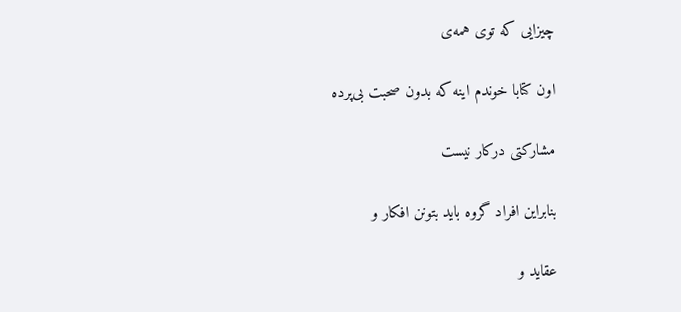چیزایی که توی همه‌ی

اون کتابا خوندم اینه که بدون صحبت بی‌پرده

مشارکتی درکار نیست

بنابراین افراد گروه باید بتونن افکار و

عقاید و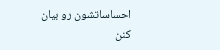احساساتشون رو بیان کنن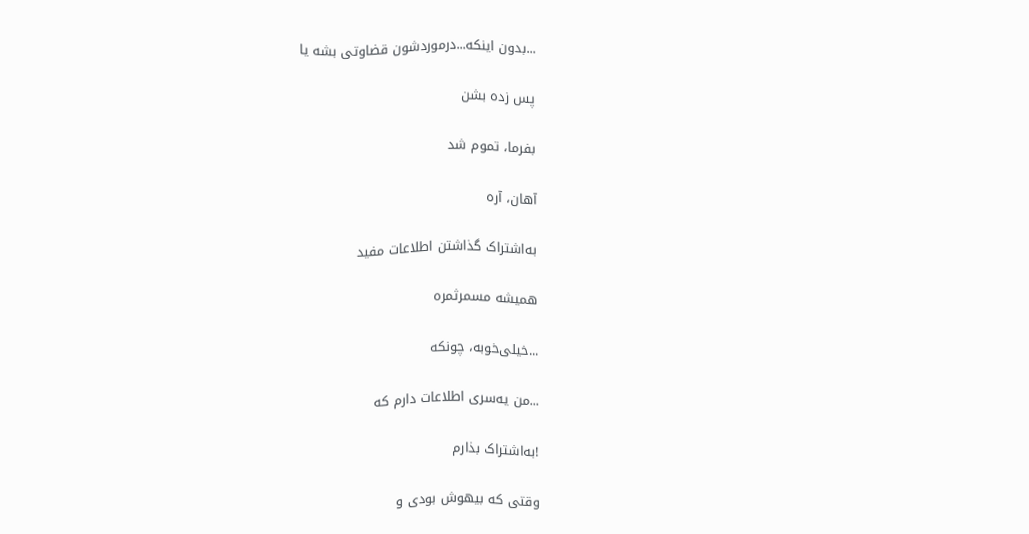...بدون اینکه...درموردشون قضاوتی بشه یا

پس زده بشن

بفرما، تموم شد

آهان، آره

به‌اشتراک گذاشتن اطلاعات مفید

همیشه مسمرثمره

...خیلی‌خوبه، چونکه

...من یه‌سری اطلاعات دارم که

!به‌اشتراک بذارم

وقتی که بیهوش بودی و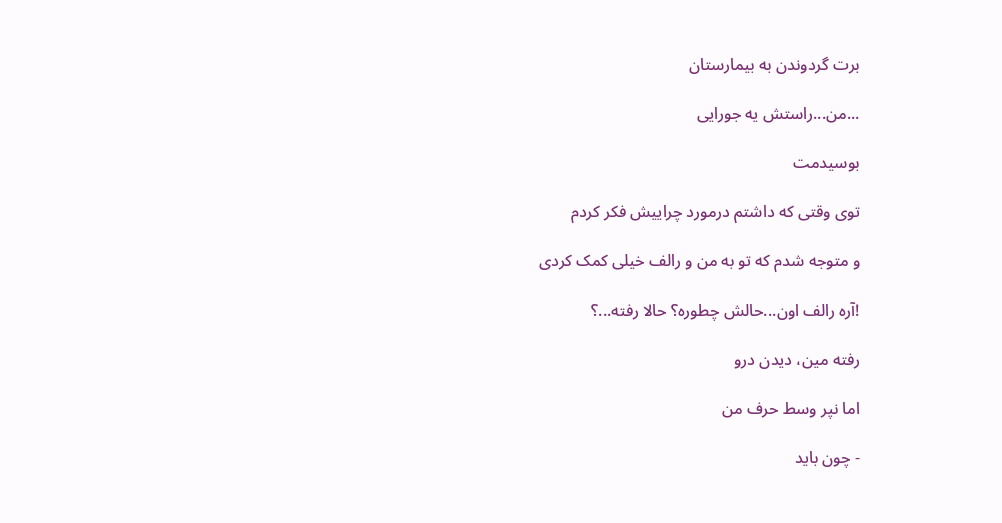برت گردوندن به بیمارستان

...من...راستش یه جورایی

بوسیدمت

توی وقتی که داشتم درمورد چراییش فکر کردم

و متوجه شدم که تو به من و رالف خیلی کمک کردی

!آره رالف اون...حالش چطوره؟ حالا رفته...؟

رفته مین، دیدن درو

اما نپر وسط حرف من

- چون باید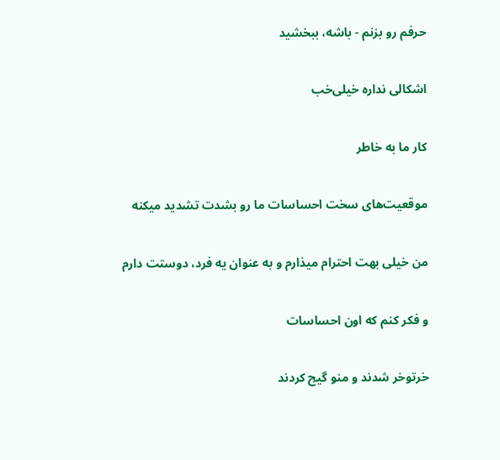حرفم رو بزنم - باشه، ببخشید

اشکالی نداره خیلی‌خب

کار ما به خاطر

موقعیت‌های سخت احساسات ما رو بشدت تشدید میکنه

من خیلی بهت احترام میذارم و به عنوان یه فرد، دوستت دارم

و فکر کنم که اون احساسات

خرتوخر شدند و منو گیج کردند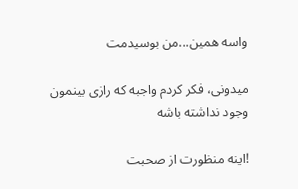واسه همین...من بوسیدمت

میدونی، فکر کردم واجبه که رازی بینمون وجود نداشته باشه

!اینه منظورت از صحبت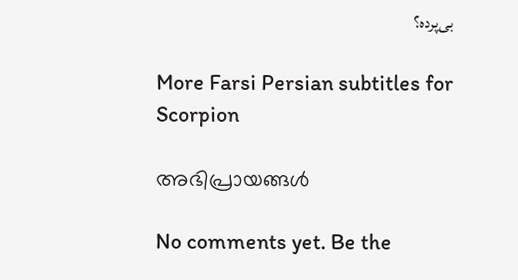بی‌پرده؟

More Farsi Persian subtitles for Scorpion

അഭിപ്രായങ്ങൾ

No comments yet. Be the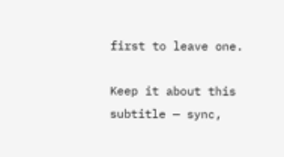first to leave one.

Keep it about this subtitle — sync,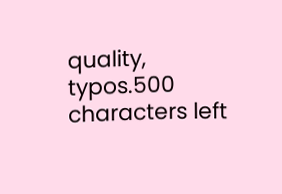quality, typos.500 characters left